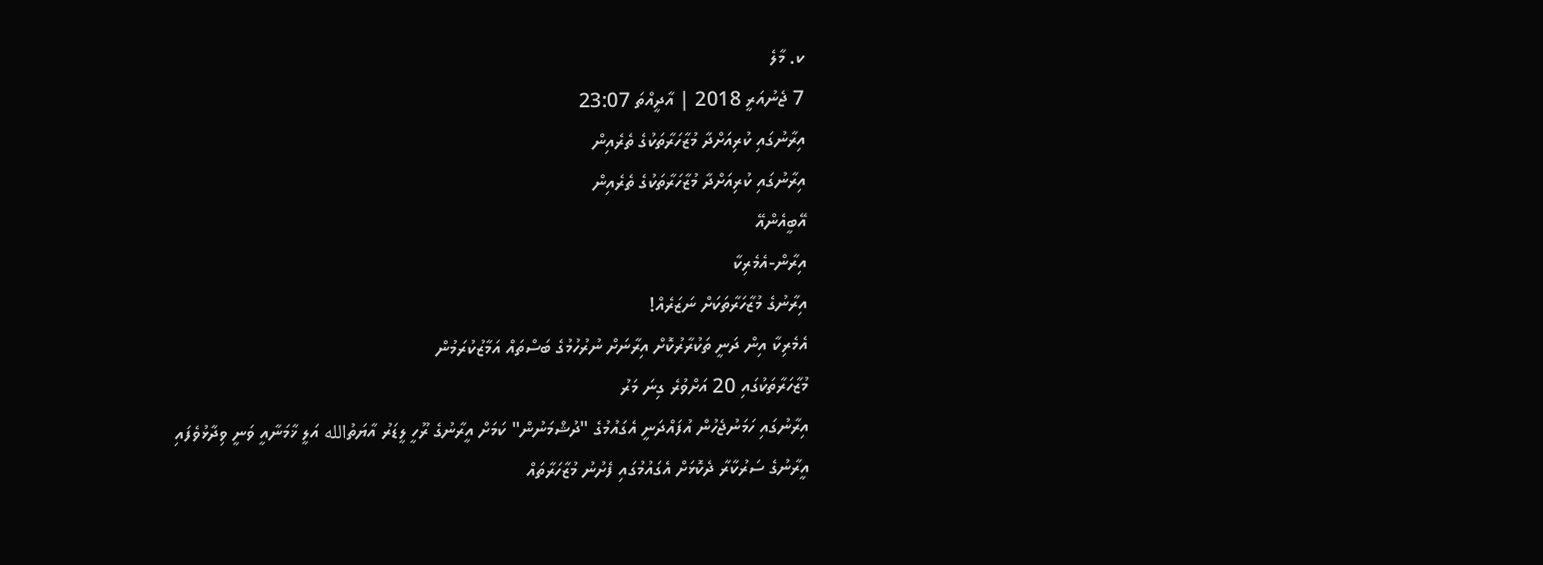ކ. މާލެ
7 ޖެނުއަރީ 2018 | އާދީއްތަ 23:07
އިރާނުގައި ކުރިއަށްދާ މުޒާހަރާތަކުގެ ތެރެއިން
އިރާނުގައި ކުރިއަށްދާ މުޒާހަރާތަކުގެ ތެރެއިން
އޭބީއެންއޭ
އިރާން-އެމެރިކާ
އިރާނުގެ މުޒާހަރާތަކަށް ނަޒަރެއް!
އެމެރިކާ އިން ދަނީ ތަކުރާރުކޮށް އިރާނަށް ނުރުހުމުގެ ބަސްތައް އަމާޒުކުރަމުން
މުޒާހަރާތަކުގައި 20 އަށްވުރެ ގިނަ މަރު
އިރާނުގައި ހަމަނުޖެހުން އުފައްދަނީ އެގައުމުގެ "ދުޝްމަނުން" ކަމަށް އީރާނުގެ ރޫހީ ލީޑަރު އާޔަތުالله އަލީ ޚާމަނާއީ ވަނީ ވިދާޅުވެފައި
އީރާނުގެ ސަރުކާރާ ދެކޮޅަށް އެގައުމުގައި ފެށުނު މުޒާހަރާތައް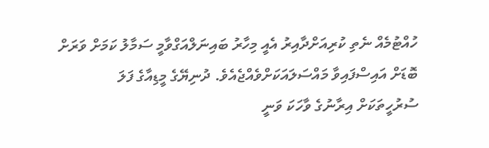ހުއްޓުމެއް ނެތި ކުރިއަށްދާއިރު އެއީ މިހާރު ބައިނަލްއަގްވާމީ ސަމާލު ކަމަށް ވަރަށް ބޮޑަށް އައިސްފައިވާ މައްސަލައަކަށްވެއްޖެއެވެ. ދުނިޔޭގެ މީޑިއާގެ ފަލަ ސުރުހީތަކަށް އިރާނުގެ ވާހަކަ ވަނީ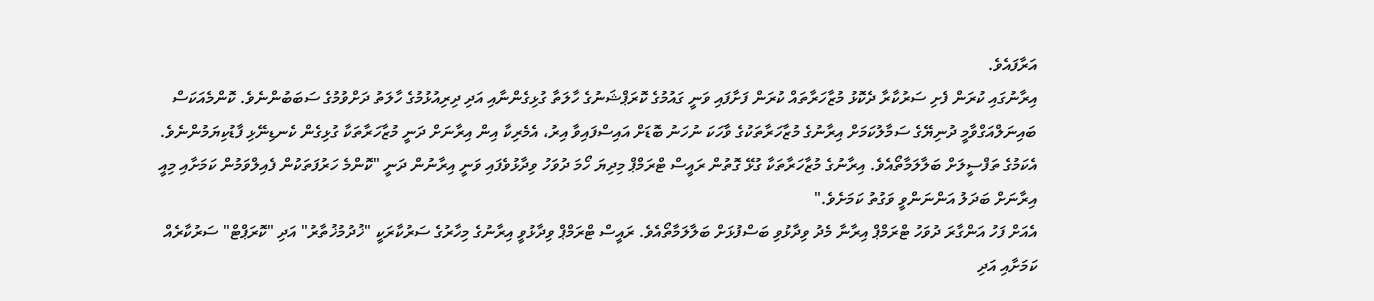އަރާފައެވެ.
އިރާނުގައި ކުރަން ފެށި ސަރުކާރާ ދެކޮޅު މުޒާހަރާތައް ކުރަން ފަށާފައި ވަނީ ގައުމުގެ ކޮރަޕްޝަނުގެ ހާލަތާ ގުޅިގެންނާއި އަދި ދިރިއުޅުމުގެ ހާލަތު ދަށްވުމުގެ ސަބަބުންނެވެ. ކޮންމެއަކަސް ބައިނަލްއަގްވާމީ ދުނިޔޭގެ ސަމާލުކަމަށް އިރާނުގެ މުޒާހަރާތަކުގެ ވާހަކަ ނުހަނު ބޮޑަށް އައިސްފައިވާ އިރު، އެމެރިކާ އިން އިރާނަށް ދަނީ މުޒާހަރާތަކާ ގުޅިގެން ކެނޑިނޭޅި ފާޑުކިޔަމުންނެވެ. އެކަމުގެ ތަފްސީލަށް ބަލާލަމާތޯއެވެ. އިރާނުގެ މުޒާހަރާތަކާ ގުޅޭ ގޮތުން ރައީސް ޓްރަމްޕް މިދިޔަ ހޯމަ ދުވަހު ވިދާޅުވެފައި ވަނީ އިރާނުން ދަނީ "ކޮންމެ ހަރުފަތަކުން ފެއިލްވަމުން ކަމަށާއި މިއީ އިރާނަށް ބަދަލު އަންނަންވީ ވަގުތު ކަމަށެވެ."
އެއަށް ފަހު އަންގާރަ ދުވަހު ޓްރަމްޕް އިރާނާ މެދު ވިދާޅުވި ބަސްފުޅަށް ބަލާލަމާތޯއެވެ. ރައީސް ޓްރަމްޕް ވިދާޅުވީ އިރާނުގެ މިހާރުގެ ސަރުކާރަކީ "ޚުދުމުޚުތާރު" އަދި "ކޮރަޕްޓް" ސަރުކާރެއް ކަމަށާއި އަދި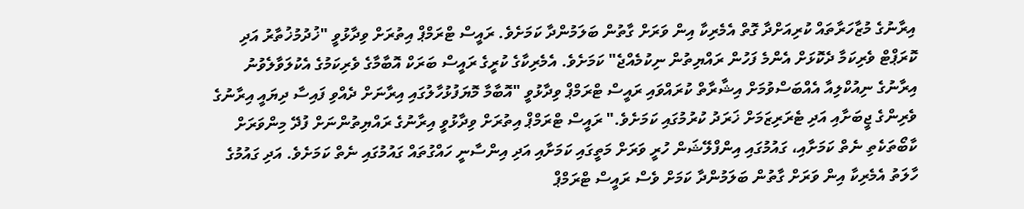އިރާނުގެ މުޒާހަރާތައް ކުރިއަށްދާ ގޮތް އެމެރިކާ އިން ވަރަށް ގާތުން ބަލަމުންދާ ކަމަށެވެ. ރައީސް ޓްރަމްޕް އިތުރަށް ވިދާޅުވީ "ޚުދުމުޚުތާރު އަދި ކޮރަޕްޓް ވެރިކަމާ ދެކޮޅަށް އެންމެ ފަހުން ރައްޔިތުން ނިކުމެއްޖެ" ކަމަށެވެ. އެމެރިކާގެ ކުރީގެ ރައީސް ބަރަކް އޮބާމާގެ ވެރިކަމުގެ އެކުލަވާލެވުނު އިރާނުގެ ނިއުކްލިއާ އެއްބަސްވުމަށް އިޝާރާތް ކުރައްވައި ރައީސް ޓްރަމްޕް ވިދާޅުވީ "އޮބާމާ މޮޔަފުޅުހާލުގައި އިރާނަށް ދެއްވި ފައިސާ ދިޔައީ އިރާނުގެ ވެރިންގެ ޖީބަށާއި އަދި ޓެރަރިޒަމަށް ޚަރަދު ކުރުމުގައި ކަމަށެވެ." ރައީސް ޓްރަމްޕް އިތުރަށް ވިދާޅުވީ އިރާނުގެ ރައްޔިތުންނަށް ފުދޭ މިންވަރަށް ކާބޯތަކެތި ނެތް ކަމަށާއި، ގައުމުގައި އިންފްލޭޝަން ހުރީ ވަރަށް މަތީގައި ކަމަށާއި އަދި އިންސާނީ ހައްގުތައް ގައުމުގައި ނެތް ކަމަށެވެ. އަދި ގައުމުގެ ހާލަތު އެމެރިކާ އިން ވަރަށް ގާތުން ބަލަމުންދާ ކަމަށް ވެސް ރައީސް ޓްރަމްޕް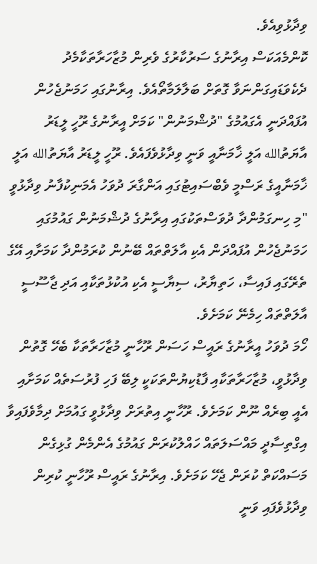ވިދާޅުވިއެވެ.
ކޮންމެއަކަސް އިރާނުގެ ސަރުކާރުގެ ވެރިން މުޒާހަރާތަކާމެދު ދެކެވަޑައިގަންނަވާ ގޮތަށް ބަލާލަމާތޯއެވެ. އިރާނުގައި ހަމަނުޖެހުން އުފައްދަނީ އެގައުމުގެ "ދުޝްމަނުން" ކަމަށް އީރާނުގެ ރޫހީ ލީޑަރު އާޔަތުالله އަލީ ޚާމަނާއީ ވަނީ ވިދާޅުވެފައެވެ. ރޫހީ ލީޑަރު އާޔަތުالله އަލީ ޚާމަނާއީގެ ރަސްމީ ވެބްސައިޓުގައި އަންގާރަ ދުވަހު އެމަނިކުފާނު ވިދާޅުވީ "މި ހިނގަމުންދާ ދުވަސްތަކުގައި އިރާނުގެ ދުޝްމަނުން ގައުމުގައި ހަމަނުޖެހުން އުފައްދަން އެކި އާލަތްތައް ބޭނުން ކުރަމުންދާ ކަމަށާއި އޭގެ ތެރޭގައި ފައިސާ، ހަތިޔާރު، ސިޔާސީ އެކި އުކުޅުތަކާއި އަދި ޖާސޫސީ އާލަތްތައް ހިމެނޭ ކަމަށެވެ.
ހޯމަ ދުވަހު އީރާނުގެ ރައީސް ހަސަން ރޫހާނީ މުޒާހަރާތަކާ ބެހޭ ގޮތުން ވިދާޅުވީ، މުޒާހަރާތަކާއި ފާޑުކިޔުންތަކަކީ ލިބޭ ފަހި ފުރުސަތެއް ކަމަށާއި އެއީ ބިރެއް ނޫން ކަމަށެވެ. ރޫހާނީ އިތުރަށް ވިދާޅުވީ ގައުމަށް ދިމާވެފައިވާ އިގްތިސާދީ މައްސަލަތައް ހައްލުކުރަން ގައުމުގެ އެންމެން ގުޅިގެން މަސައްކަތް ކުރަން ޖެހޭ ކަމަށެވެ. އިރާނުގެ ރައީސް ރޫހާނީ ކުރިން ވިދާޅުވެފައި ވަނީ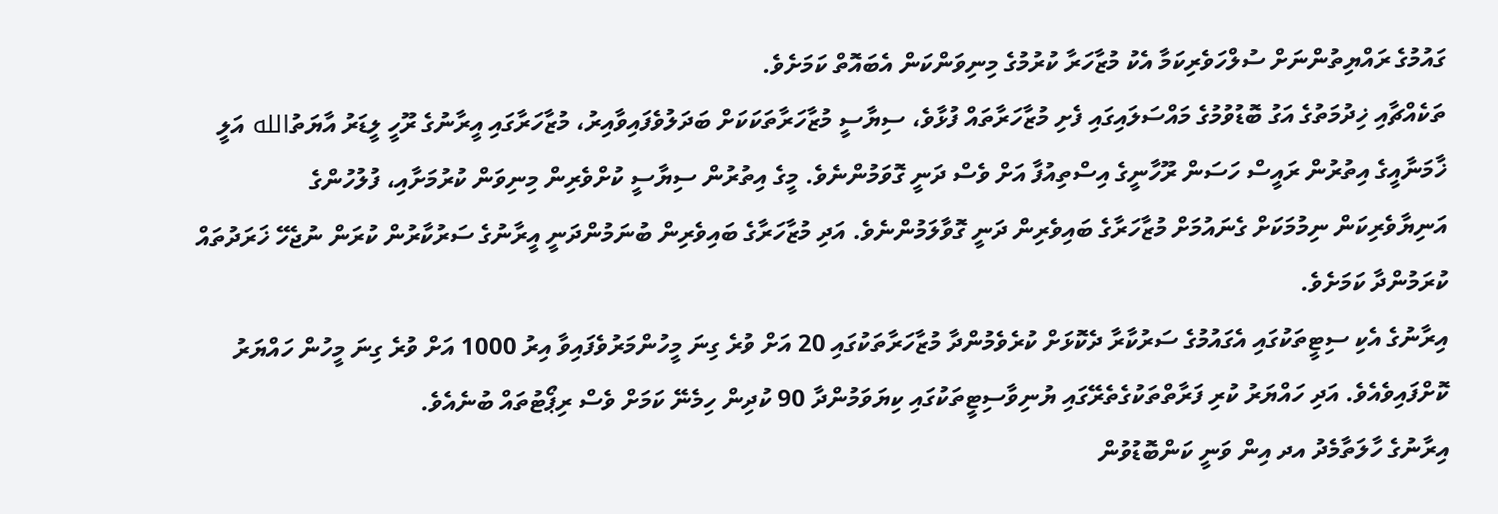ގައުމުގެ ރައްޔިތުންނަށް ސުލްހަވެރިކަމާ އެކު މުޒާހަރާ ކުރުމުގެ މިނިވަންކަން އެބައޮތް ކަމަށެވެ.
ތަކެއްޗާއި ޚިދުމަތުގެ އަގު ބޮޑުވުމުގެ މައްސަލައިގައި ފެށި މުޒާހަރާތައް ފުޅާވެ، ސިޔާސީ މުޒާހަރާތަކަކަށް ބަދަލުވެފައިވާއިރު، މުޒާހަރާގައި އީރާނުގެ ރޫހީ ލީޑަރު އާޔަތުالله އަލީ ޚާމަނާއީގެ އިތުރުން ރައީސް ހަސަން ރޫހާނީގެ އިސްތިއުފާ އަށް ވެސް ދަނީ ގޮވަމުންނެވެ. މީގެ އިތުރުން ސިޔާސީ ކުށްވެރިން މިނިވަން ކުރުމަށާއި، ފުލުހުންގެ އަނިޔާވެރިކަން ނިމުމަކަށް ގެނައުމަށް މުޒާހަރާގެ ބައިވެރިން ދަނީ ގޮވާލަމުންނެވެ. އަދި މުޒާހަރާގެ ބައިވެރިން ބުނަމުންދަނީ އީރާނުގެ ސަރުކާރުން ކުރަން ނުޖެހޭ ޚަރަދުތައް ކުރަމުންދާ ކަމަށެވެ.
އިރާނުގެ އެކި ސިޓީތަކުގައި އެގައުމުގެ ސަރުކާރާ ދެކޮޅަށް ކުރެވެމުންދާ މުޒާހަރާތަކުގައި 20 އަށް ވުރެ ގިނަ މީހުންމަރުވެފައިވާ އިރު 1000 އަށް ވުރެ ގިނަ މީހުން ހައްޔަރު ކޮށްފައިވެއެވެ. އަދި ހައްޔަރު ކުރި ފަރާތްތަކުގެތެރޭގައި ޔުނިވާސިޓީތަކުގައި ކިޔަވަމުންދާ 90 ކުދިން ހިމެނޭ ކަމަށް ވެސް ރިޕޯޓުތައް ބުނެއެވެ.
އިރާނުގެ ހާލަތާމެދު އދ އިން ވަނީ ކަންބޮޑުވުން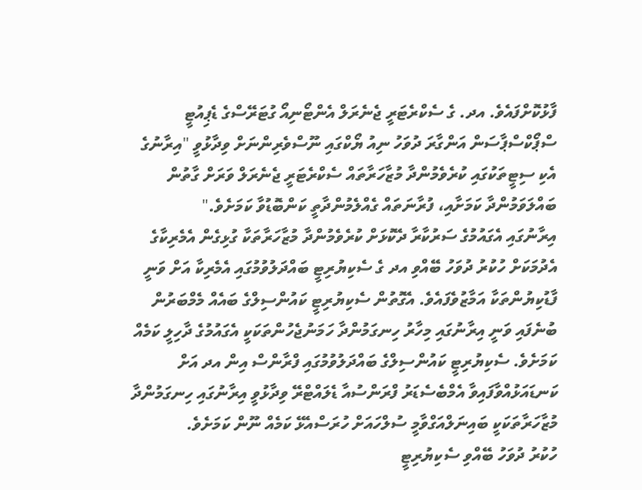ފާޅުކޮށްފައެވެ. އދ. ގެ ސެކްރެޓަރީ ޖެނެރަލް އެންޓޯނިއޯ ގުޓަރޭސްގެ ޑެޕިއުޓީ ސްޕޯކްސްޕާސަން އަންގާރަ ދުވަހު ނިއު ޔޯކްގައި ނޫސްވެރިންނަށް ވިދާޅުވީ "އިރާނުގެ އެކި ސިޓީތަކުގައި ކުރެވެމުންދާ މުޒާހަރާތައް ސެކްރެޓަރީ ޖެނެރަލް ވަރަށް ގާތުން ބައްލަވަމުންދާ ކަމަށާއި، ފުރާނަތައް ގެއްލެމުންދާތީ ކަންބޮޑުވާ ކަމަށެވެ."
އިރާނުގައި އެގައުމުގެ ސަރުކާރާ ދެކޮޅަށް ކުރެވެމުންދާ މުޒާހަރާތަކާ ގުޅިގެން އެމެރިކާގެ އެދުމަކަށް ހުކުރު ދުވަހު ބޭއްވި އދ ގެ ސެކިޔުރިޓީ ބައްދަލުވުމުގައި އެމެރިކާ އަށް ވަނީ ފާޑުކިޔުންތަކާ އަމާޒުވެފައެވެ. އެގޮތުން ސެކިޔުރިޓީ ކައުންސިލްގެ ބައެއް މެމްބަރުން ބުނެފައި ވަނީ އިރާނުގައި މިހާރު ހިނގަމުންދާ ހަމަނުޖެހުންތަކަކީ އެގައުމުގެ ދާހިލީ ކަމެއް ކަމަށެވެ. ސެކިޔުރިޓީ ކައުންސިލްގެ ބައްދަލުވުމުގައި ފްރާންސް އިން އދ އަށް ކަނޑައަޅުއްވާފައިވާ އެމްބެސެޑަރު ފްރަންސުއާ ޑެލައްޓްރޭ ވިދާޅުވީ އިރާނުގައި ހިނގަމުންދާ މުޒާހަރާތަކަކީ ބައިނަލްއަގްވާމީ ސުލްހައަށް ހުރަސްއެޅޭ ކަމެއް ނޫން ކަމަށެވެ.
ހުކުރު ދުވަހު ބޭއްވި ސެކިޔުރިޓީ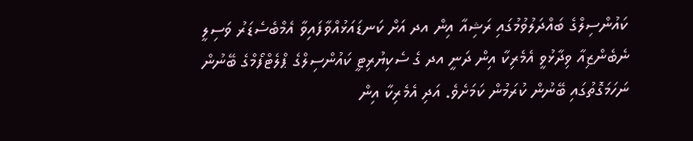ކައުންސިލްގެ ބައްދަލުވުމުގައި ރަޝިއާ އިން އދ އަށް ކަނޑައަޅުއްވާފައިވާ އެމްބެސެޑަރު ވަސިލީ ނެބެންޒިއާ ވިދާޅުވީ އެމެރިކާ އިން ދަނީ އދ ގެ ސެކިޔުރިޓީ ކައުންސިލްގެ ޕްލެޓްފޯމްގެ ބޭނުން ނަހަމަގޮތުގައި ބޭނުން ކުރަމުން ކަމަށެވެ. އަދި އެމެރިކާ އިން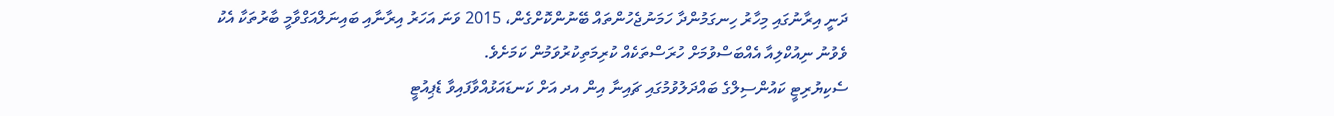ދަނީ އިރާނުގައި މިހާރު ހިނގަމުންދާ ހަމަނުޖެހުންތައް ބޭނުންކޮށްގެން، 2015 ވަނަ އަހަރު އިރާނާއި ބައިނަލްއަގްވާމީ ބާރުތަކާ އެކު ވެވުނު ނިއުކްލިއާ އެއްބަސްވުމަށް ހުރަސްތަކެއް ކުރިމަތިކުރުވަމުން ކަމަށެވެ.
ސެކިޔުރިޓީ ކައުންސިލްގެ ބައްދަލުވުމުގައި ޗައިނާ އިން އދ އަށް ކަނޑައަޅުއްވާފައިވާ ޑެޕިއުޓީ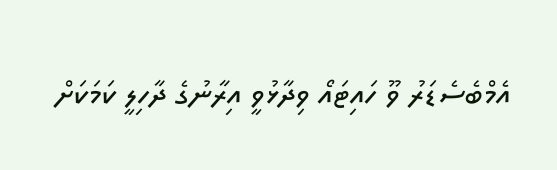އެމްބެސެޑަރު ވޫ ހައިޓައޯ ވިދާޅުވީ އިރާނުގެ ދާހިލީ ކަމަކަށް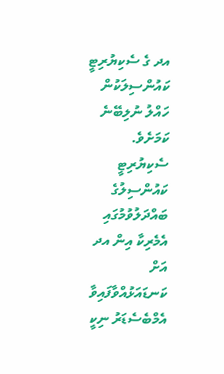އދ ގެ ސެކިޔުރިޓީ ކައުންސިލަކުން ހައްލު ނުލިބޭނެ ކަމަށެވެ.
ސެކިޔުރިޓީ ކައުންސިލުގެ ބައްދަލުވުމުގައި އެމެރިކާ އިން އދ އަށް ކަނޑައަޅުއްވާފައިވާ އެމްބެސެޑަރު ނިކީ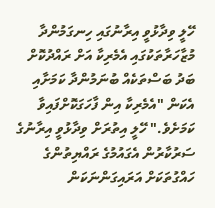ހޭލީ ވިދާޅުވީ އިރާނުގައި ހިނގަމުންދާ މުޒާހަރާތަކުގައި އެމެރިކާ އަށް ރައްދުކޮށް ބަދު ބަސްތަކެއް ބުނަމުންދާ ކަމަށާއި އެކަން "އެމެރިކާ އިން ފާހަގަކޮށްފައިވާ ކަމަށެވެ." ހޭލީ އިތުރަށް ވިދާޅުވީ އިރާނުގެ ސަރުކާރުން އެގައުމުގެ ރައްޔިތުންގެ ހައްގުތަކަށް އަރައިގަންނަކަން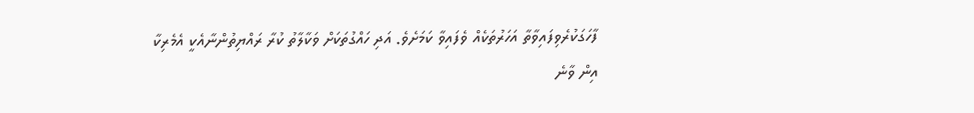ފާހަގަކުރެވިފައިވާތާ އަހަރުތަކެއް ވެފައިވާ ކަމަށެވެ. އަދި ހައްގުތަކަށް ވަކާލާތު ކުރާ ރައްޔިތުންނާއެކީ އެމެރިކާ އިން ވާނެ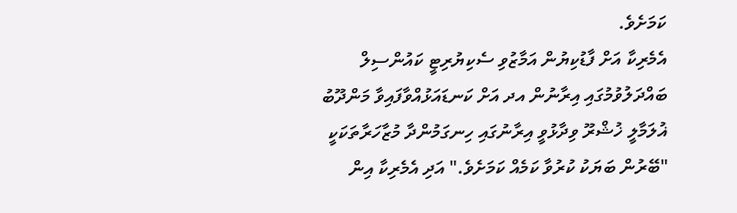ކަމަށެވެ.
އެމެރިކާ އަށް ފާޑުކިޔުން އަމާޒުވި ސެކިޔުރިޓީ ކައުންސިލް ބައްދަލުވުމުގައި އިރާނުން އދ އަށް ކަނޑައަޅުއްވާފައިވާ މަންދޫބު ޣުލަމާލީ ޚުޝްރޫ ވިދާޅުވީ އިރާނުގައި ހިނގަމުންދާ މުޒާހަރާތަކަކީ "ބޭރުން ބަޔަކު ކުރުވާ ކަމެއް ކަމަށެވެ." އަދި އެމެރިކާ އިން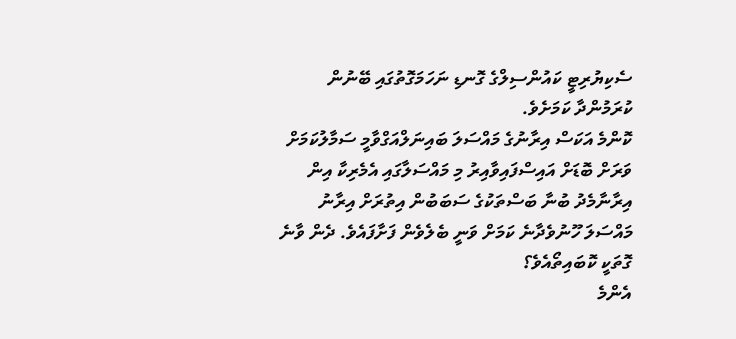ސެކިޔުރިޓީ ކައުންސިލްގެ ގޮނޑި ނަހަމަގޮތުގައި ބޭނުން ކުރަމުންދާ ކަމަށެވެ.
ކޮންމެ އަކަސް އިރާނުގެ މައްސަލަ ބައިނަލްއަގްވާމީ ސަމާލުކަމަށް ވަރަށް ބޮޑަށް އައިސްފައިވާއިރު މި މައްސަލާގައި އެމެރިކާ އިން އިރާނާމެދު ބުނާ ބަސްތަކުގެ ސަބަބުން އިތުރަށް އިރާނު މައްސަލަ ހޫނުވެދާނެ ކަމަށް ވަނީ ބެލެވެން ފަށާފައެވެ. ދެން ވާނެ ގޮތަކީ ކޮބައިތޯއެވެ؟
އެންމެ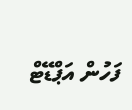ފަހުން އަޕްޑޭޓް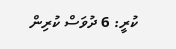ކުރީ: 6 ދުވަސް ކުރިން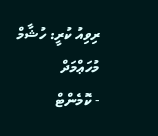ރިވިއު ކުރީ: ހުޝާމް މުހަޢްމަދް
- ކޮމެންޓް